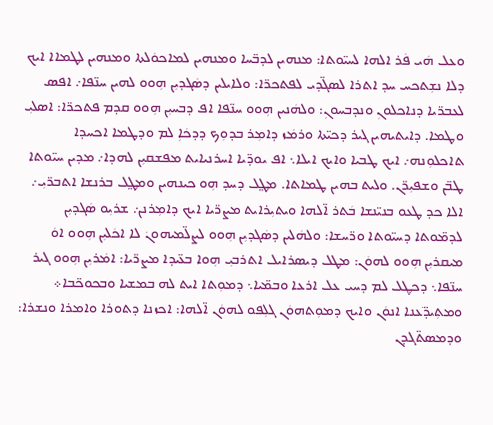ܘܥܠ ܗܿܝ ܦܿܪ ܐܠܗܐ ܠܚܝ̈ܘܬܐ: ܡܢܗܝܢ ܠܕܒ̈ܚܐ ܘܡܢܗܝܢ ܠܡܐܟܘܿܠܬܐ ܘܡܢܗܝܢ ܠܛܡܐܐ ܐܝܟ ܕܠܐ ܢܫܼܬܟܚ ܚܕ ܐܬܪܐ ܠܣܓ̈ܕܝ ܠܦܬܟܪ̈ܐ: ܘܠܐܝܠܝܢ ܕܣܿܓܕܝܼܢ ܗܼܘܘ ܠܗܝܢ ܚܢ̈ܦܐ܇ ܐܦܣ ܠܥܒܪ̈ܝܐ ܕܢܐܟܠܘܢܼ ܘܢܕܒܚܘܢܼ: ܘܠܗܿܢܝܢ ܗܼܘܘ ܚܢ̈ܦܐ ܐܦ ܕܒܚܝܼܢ ܗܼܘܘ ܩܕܡ ܦܬܟܪ̈ܐ: ܐܣܠܝܼ ܘܛܡܐ. ܕܐܝܬܝܗܝܢ ܓܝܪ ܕܟܝ̈ܬܐ ܘܪܡܿܙ ܕܐܡܼܪ ܒܕܘܼܟ ܕܕܟܿܐܼ ܠܡ ܘܕܛܡܐ ܐܟܚܕܐ ܬܐܟܠܘܼܢܗ܇ ܐܝܟ ܛܒܝܐ ܘܐܝܟ ܐܝܠܐ܆ ܐܦ ܝܘܕ̈ܝܐ ܐܚܪܢܝܐܝܬ ܡܦܫܩܝܼܢ ܠܗܕܐ܇ ܡܕܝܢ ܚܝ̈ܘܬܐ ܛܒ̈ܢ ܘܫܦܝܼܪ̈ܢ. ܘܠܝܬ ܒܗܝܢ ܛܡܐܬܐ. ܡܛ݀ܠ ܕܚܕ ܗܼܘ ܟܝܢܗܝܢ ܘܡܛ݀ܠ ܒܪܢܫܐ ܐܬܒܪ̈ܝܼ܇ ܐܠܐ ܟܕ ܛܥܘ ܒܢܝ̈ܢܫܐ ܒܿܬܪ ܐ̈ܠܗܐ ܘܝܬܝܼܪܐܝܬ ܡܨܪ̈ܝܐ ܐܝܟ ܕܐܡܼܪܢܢ܇ ܫܪܝܼܘ ܣܿܓܕܝܼܢ ܠܕܡ̈ܘܬܐ ܕܚܝ̈ܘܬܐ ܘܪ̈ܚܫܐ: ܘܠܗܿܠܝܢ ܕܣܿܓܕܝܼܢ ܗܼܘܘ ܠܨܠ̈ܡܝܗܘܢܿ ܠܐ ܐܟܿܠܝܼܢ ܗܼܘܘ ܐܘܿ ܡܝܩܪܝܼܢ ܗܼܘܘ ܠܗܘܿܢ: ܡܛܠ ܕܝܣܪܐܝܠ ܐܬܪܒܝܼ ܗܼܘܐ ܒܥ̈ܝܕܐ ܡܨܪ̈ܝܐ: ܐܡܿܪܝܼܢ ܗܼܘܘ ܓܝܪ ܚܢ̈ܦܐ܆ ܕܟܜܠ ܠܡ ܕܚܝ ܥܠ ܐܪܥܐ ܘܒܡ̈ܝܐ܆ ܕܡܘܼܬܐ ܐܝܬ ܠܗ ܒܡܫܝܐ ܘܒܟܘܟ̈ܒܐ܀ ܘܡܬܼܝܕ݁̈ܥܢܐ ܐܢܘܿܢ ܘܐܝܟ ܕܡܘܼܬܗܘܿܢ ܓܠܼܦܘ ܠܗܘܿܢ ܐ̈ܠܗܐ: ܐܟܙܢܐ ܕܬܘܪܐ ܘܐܡܪܐ ܘܢܫܪܐ: ܘܕܡܣܬ̈ܓܕܢ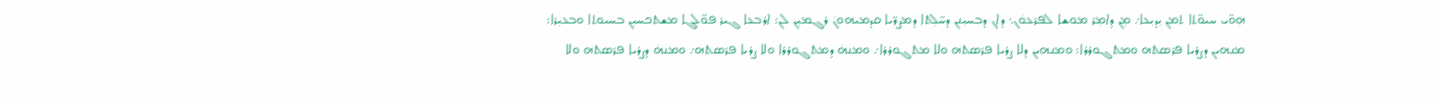ܗܼܘ̈ܝ ܚܝܘ̈ܬܐ ܬܡܢ ܝܼܕܝܼܥܐ܇ ܡܼܢ ܕܐܡܼܪ ܡܘܫܐ ܠܦܪܥܘܿܢ܆ ܕܐܢ ܕܒܚܝܼܢܢ ܕܚ̈ܠܼܬܐ ܕܡܨܪ̈ܝܐ ܩܕܡܝܗܘܢܿ ܪܓܡܝܼܢ ܠܢ: ܐܪܒܥܐ ܓܝܪ ܦܘ̈ܠܓܐ ܡܫܬܟܚܝܼܢ ܒܚܝܘܬܐ ܘܒܥܝܼܪܐ: ܡܢܗܝܢ ܕܨܪܝܐ ܦܪܣܬܗ ܘܡܬܓܘܪܪܐ: ܘܡܢܗܝܢ ܕܠܐ ܨܪܝܐ ܦܪܣܬܗ ܘܠܐ ܡܬܓܘܪܪܐ܇ ܘܡܢܗܿ ܕܡܬܓܘܪܪܐ ܘܠܐ ܨܪܝܐ ܦܪܣܬܗ܇ ܘܡܢܗܿ ܕܨܪܝܐ ܦܪܣܬܗ ܘܠܐ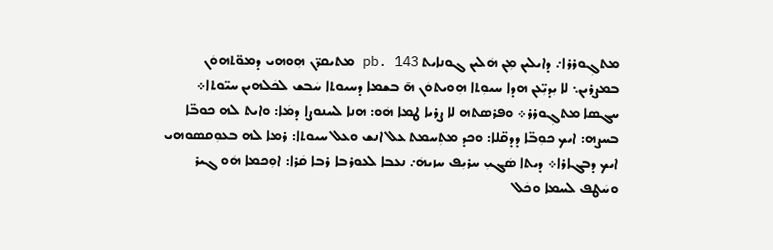ܡܬܓܼܘܪܪܐ܇ ܕܐܝܠܝܢ ܡܼܢ ܗܿܠܝܢ ܓܘܢܐܝܬ pb. 143 ܡܬܝܩܪ̈ܢ ܗܼܘܗܝ ܕܡܘ̈ܬܗܘܿܢ ܒܡܨܪܝܢ܆ ܠܐ ܝܼܕܝܼ̈ܥܢ ܗܕܐ ܚܝܘܼܬܐ ܗܼܘܝܬܘܿܢ ܗ̄ ܒܫܡܐ ܕܚܝܘܬܐ ܚܿܒܫ ܠܟܿܠܗܝܢ ܚܝ̈ܘܬܐ܀ ܚܓܣܐ ܡܬܓܼܘܪܪ܀ ܘܦܪܣܬܗ ܠܐ ܨܪܝܐ ܛܡܐ ܗܿܘ: ܗܢܐ ܠܚܢܘܨܐ ܕܡܿܐ: ܘܐܝܬ ܠܗ ܟܘܒ̈ܐ ܒܚܨܗ: ܐܝܟ ܟܘܼܒ̈ܐ ܕܕܩ̈ܠܐ: ܘܟܕ ܡܬܼܚܡܬ ܥܠ ܐܢܫ ܘܥܠ ܚܝܘܬܐ: ܪܡܐ ܠܗ ܒܥܘܼܩܣܘܗܝ ܐܝܟ ܕܒܓܐܪܐ܀ ܕܝܬܐ ܣܿܓܝܼ ܚܪܝܼܦ ܚܙܝܗܿ܇ ܢܥܒܐ ܠܥܘܪܒܐ ܪܒܐ ܩܿܪܐ: ܐܘܼܟܡܐ ܗܿܘ ܓܝܪ ܘܚܿܛܦ ܠܚܡܐ ܘܟܿܠ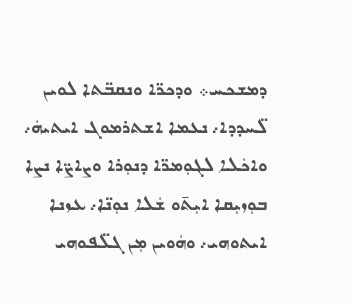ܕܡܫܟܚ܀ ܘܕܟܪ̈ܐ ܘܢܩܒ̈ܬܐ ܠܘܝܢ ܠ̈ܚܕܕܐ܇ ܢܥܡܐ ܐܫܬܪܡܘܓ ܐܝܬܝܗܿ܇ ܘܐܟܿܠܐ ܠܓܘܼܡܪ̈ܐ ܕܢܘܼܪܐ ܘܨܐܨ̈ܐ ܢܨܐ ܒܘܼܙܝܼܩܐ ܐܝܼܬ̄ܘ ܫܿܠܐ ܢܘܼܢ̈ܐ܇ ܥܙܢܐ ܐܝܬܘܗܝ܇ ܘܗܿܘܝܢ ܡܼܢ ܓܠ̈ܦܘܗܝ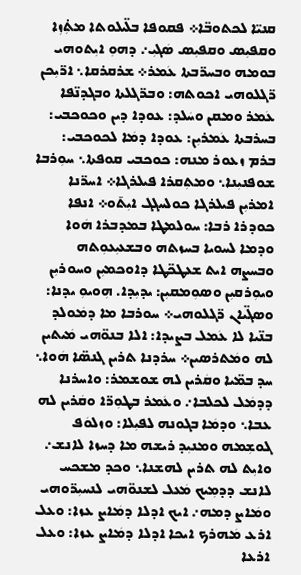ܩܢܝ̈ܐ ܠܟܬܘܒ̈ܐ܀ ܦܩܘܦܐ ܒܠ̈ܝܠܘܬܐ ܡܬܼ̇ܙܼܐ ܘܩܦܝܼܣ ܘܩܦܝܼܣ ܣܿܓܝܼ܇ ܕܗܘܼ ܐܝܼܬܘܗܝ ܒܘܡܗ ܘܒܚܪ̈ܒܬܐ ܥܿܡܪ܀ ܫܪܩܪܩܐ܆ ܐܪ̈ܝܼܟܢ ܪ̈ܓܠܘܗܝ ܐܟܘܬܗ: ܘܒܪ̈ܓܠܬܐ ܘܒܓܕܢ̈ܦܐ ܥܿܡܪ ܘܡܩܢ ܘܚܿܠܕ: ܥܘܕܐ ܕܝܢ ܘܟܘܟܒܝ: ܒܚܪܒܬܐ ܥܿܡܪܝܼܢ: ܥܘܕܐ ܕܡܿܐ ܠܟܘܟܒܝ: ܒܪܡ ܙܥܘܪ ܡܢܗ: ܟܘܟܒܝ ܩܘܦܬܐ܆ ܚܘܼܪܒܐ ܫܘܦܢܝܼܢܐ܆ ܘܡܬܼܩܪܐ ܦܝܠܪܓܐ܀ ܐܚܪ̈ܢܐ ܐܡܪܝܼܢ ܦܝܠܪܓܐ ܟܘܠܚܓܓ ܐܝܼܬ̄ܘ܀ ܐܢܦܐ ܟܘܕܪܐ ܪܒܐ: ܚܘܠܡܛܐ ܒܡܕܒܪܐ ܗܿܘܐ ܘܕܡܐ ܠܚܘܝܐ ܒܚܙܬܗ ܘܒܫܥܝܼܥܘܼܬܗ ܘܒܚܨܗ ܐܝܬ ܫܥܛܟ̈ܛܐ ܕܐܘܟܡܝܼܢ ܘܚܘܪܝܼܢ ܘܝܘܼܪܩܝܼܢ ܘܣܘܼܡܩܝܼܢ: ܝܕܝܼܕܐ. ܗܼܘܝܘܼ ܝܕܢܐ: ܘܣܓ̈ܝܐܢ ܪ̈ܓܠܘܗܝ܀ ܚܘܪܒܐ ܡܐ ܕܡܿܘܠܕ ܒܢ̈ܝܐ ܠܐ ܥܿܡܠ ܒܨܝܕܐ: ܐܠܐ ܒܢܘ̈ܗܝ ܡܿܝܬܝܢ ܠܗ ܘܡܿܬܪܣܝܢ܀ ܚܪܕܢܐ ܬܪܝܢ ܓܢܣ̈ܐ ܗܿܘܐ܆ ܚܕ ܒܡ̈ܝܐ ܘܩܿܪܝܢ ܠܗ ܫܘܫܡܪ: ܘܐܚܪܢܐ ܕܕܡܿܠ ܠܟܠܒܐ܇ ܘܥܿܡܪ ܒܛܘܼܪ̈ܐ ܘܩܿܪܝܢ ܠܗ ܥܒܐ܆ ܘܕܡܿܐ ܒܓܘܢܗ ܠܦܝܼܠܐ: ܘܙܠܘܿܦ ܓܘܫܼܡܗ ܘܡܢܝܼܕ ܪܝܫܗ ܡܐ ܕܚܙܐ ܠܐܢܫ܇ ܘܐܝܼܬ ܠܗ ܬܪܝܢ ܠܗܫܢܐ܆ ܘܟܕ ܡܫܟܚ ܠܐܢܫ ܕܕܡܼܝܟ ܡܿܥܠ ܠܫܢܘ̈ܗܝ ܠܢܚܝܼܪ̈ܘܗܝ ܘܡܿܐܨ ܕܡܗ܇ ܐܝܟ ܐܕܠܐ ܕܡܿܐܨ ܥܙܐ: ܘܥܠ ܐܪܥ ܡܿܗܪܟ ܐܝܟܐ ܐܕܠܐ ܕܡܿܐܨ ܥܙܐ: ܘܥܠ ܐܪܥܐ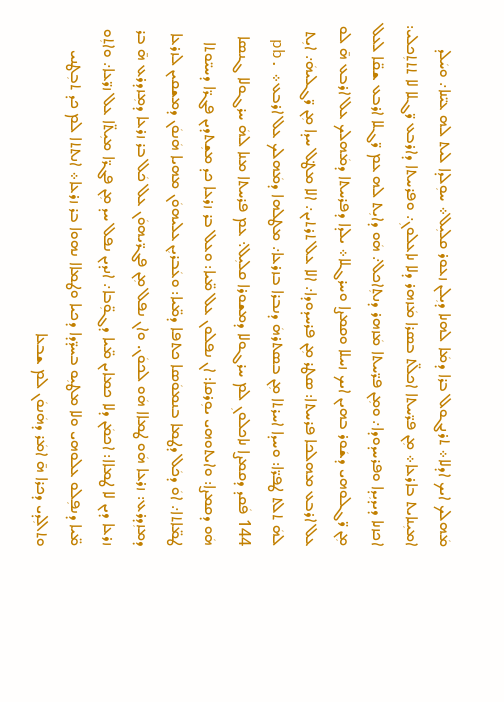ܡܿܗܠܟ ܐܝܟ ܐܕܠܐ܀ ܬܪܢܓܘܠ ܒܪܐ ܕܡܿܐ ܠܗܢܐ ܕܝܼܠܢ ܙܥܘܪ ܩܠܝܼܠ܀ ܚܘܼܠܕܐ ܠܝܬ ܠܗ ܥܝ̈ܢܐ܇ ܘܚܿܠܕ ܐܡܝܼܢܐܝܬ ܒܐܪܥܐ܀ ܡܼܢ ܦܪ̈ܚܬܐ ܐܟܠ̈ܬ ܒܣܪܐ ܡܿܙܗܪ ܕܠܐ ܢܐܥܠܘܢܼ܇ ܘܦܪܚܬܐ ܕܐܪܒܥ ܪ̈ܓܠܐ ܠܐ ܬܬܬܼܟܠܝ: ܐܟܙܢܐ ܕܝܕܝܼܕܐ ܘܦܪܚܕܘܕܐ܇ ܘܡܼܢ ܦܪ̈ܚܬܐ ܡܿܙܗܪ ܕܢܬܼܐܟܠ܇ ܗܿܘ ܕܐܝܼܬ ܠܗ ܥܡ ܪ̈ܓܠܐ ܐܪܒܥ ܫܩ̈ܐ ܠܥܠ ܡܼܢ ܪ̈ܓܠܘܗܝ ܕܫܿܘܪ ܒܗܝܢ ܐܝܟ ܙܚܠܐ ܘܩܡܨܐ ܘܚܪܓܠܐ܀ ܝܠܕܐ ܕܦܪܚܬܐ ܕܡܿܗܠܟ ܥܠ ܐܪܒܥ ܗ̄ ܠܘ ܥܠ ܐܪܒܥ ܡܗܠܟܐ ܦܪܚܬܐ: ܣܛܪ ܡܼܢ ܦܪܚܕܘܕܐ܇ ܐܠܐ ܥܠ ܬܪܬܝܢ܇ ܐܠܐ ܡܛ݀ܠ ܚܕܐ ܡܼܢ ܪ̈ܓܠܝܗܿ܇ ܐܝܼܬ ܠܗܿ ܬܠܬ ܛܦܪ̈ܐ: ܘܚܕܐ ܐܚܪܬܐ ܡܼܢ ܒܣܬܪܗܿ ܕܢܒܪܐ ܒܙܪܥܐ܇ ܡܛܠܗܐ ܕܡܿܗܠܟ ܥܠ ܐܪܒܥ܀ pb. 144 ܦܿܩܕ ܕܩܡܨܐ ܢܐܟܠܘܢܼ ܠܡ ܚܪܓܘܠܐ ܕܡܫܘܪܐ ܩܠܝܼܠ܆ ܥܡ ܦܪܚܬܐ ܡܢܐ ܠܗܿ ܚܪܓܘܠܐ ܓܢܣܐ ܗܿܘ ܕܩܡܨܐ: ܘܐܝܬܘܗܝ ܝܘܼܪܩܐ: ܐܢ ܢܦܠܘܢ ܥܠ ܡ̈ܝܐ: ܘܥܠ ܒܪ ܙܪܥܐ ܟܕ ܡܫܼܬܕܝܢ ܦܓܪ̈ܐ ܕܚܝ̈ܘܬܐ ܛܡ̈ܐܬܐ܇ ܐܘܿ ܕܟܿܠ ܕܛܡܐ ܒܢܡܘܿܣܐ ܟܬܦܐ ܕܡ̈ܝܐ: ܘܥܿܒܪܝܼܢ ܥܠܝܗܘܿܢ ܡܗܝܐ ܗܿܢܘܿܢ ܕܡܫܩܝܢ ܠܙܪܥܐ ܕܡܙܼܕܪܥ: ܙܪܥܐ ܗܿܘ ܛܡܐܐ ܗܿܘ ܠܟܘܿܢ. ܘܐܢ ܢܦܠ ܡܼܢ ܦܓܪ̈ܝܗܘܿܢ ܥܠ ܟܿܠ ܒܪ ܙܪܥܐ ܕܡܼܙܕܪܥ ܗ̄ ܒܪ ܙܪܥܐ ܕܝܢ ܠܐ ܛܡܐܐ: ܐܟܡܿܢ ܕܠܐ ܟܡܐܝܢ ܡ̈ܝܐ ܕܓܘܼ̈ܒܐ܇ ܐܢܕܝܢ ܢܦܠ ܚܕ ܡܼܢ ܦܓܪ̈ܐ ܡܝܼܬ̈ܐ ܥܠ ܙܪ̈ܥܐ܇ ܘܐܬܼܘ ܡ̈ܝܐ ܕܢܦܼܠܘ ܥܠܘܗܝ ܘܠܐ ܡܛܝܼܘ ܒܚܕ̈ܕܐ ܕܟܝܐ ܘܛܡܐܐ ܢܗܘܐ ܒܪ ܙܪܥܐ܀ ܐܢܬܬܐ ܠܡ ܟܕ ܬܒܼܛܢܝ ܘܬܐܠܼܕܝ ܕܟܪܐ ܗ̄ ܐܡܿܪ ܕܗܿܢܘܿܢ ܠܡ ܫܒܥܐ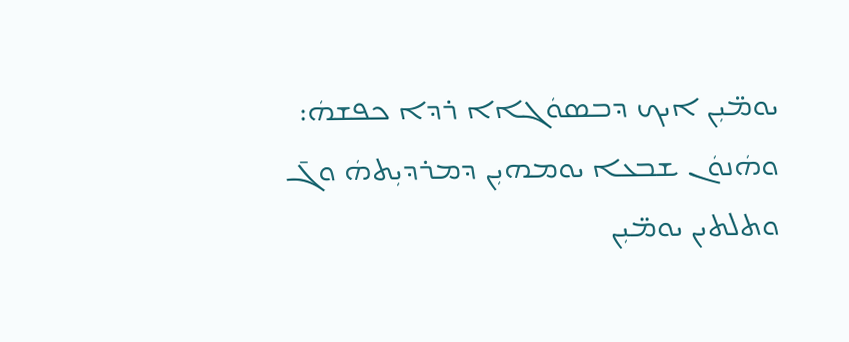ܝܘܡ̈ܝܼܢ ܐܝܟ ܕܒܣܘܿܓܐܐ ܪܕܐ ܟܦܫܗܿ: ܘܗܿܢܘܿܢ ܫܒܥܐ ܝܘܡܗܝܼܢ ܕܡܪܕܝܼܬܗܿ ܘܓ̄ ܘܬܠܬܝܢ ܝܘܡ̈ܝܼܢ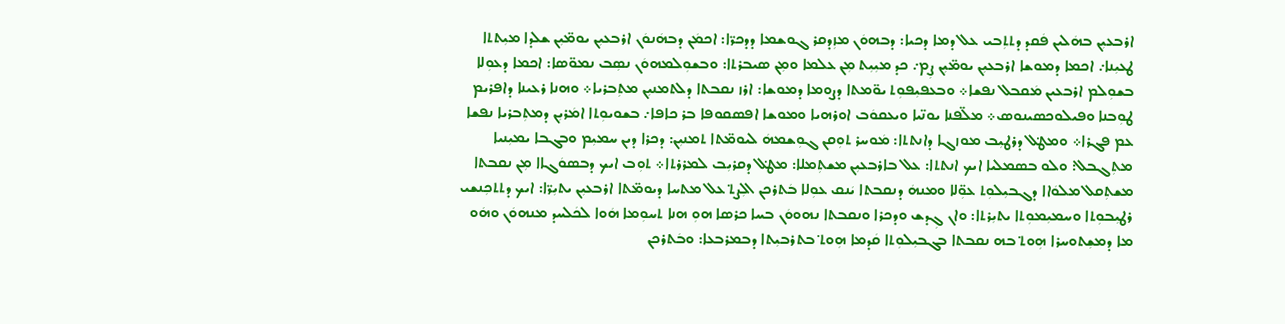ܐܪܒܥܝܼܢ ܒܗܿܠܝܢ ܦܿܩܕ ܕܬܬܼܒܝ ܥܠ ܕܡܐ ܕܟܝܐ: ܕܒܗܘܿܢ ܡܙܼܕܩܪ ܓܘܫܡܐ ܕܕܟܪ̈ܐ: ܐܟܡܿܢ ܕܒܗܿܢܘܿܢ ܐܪܒܥܝܼܢ ܝܘܡ̈ܝܼܢ ܫܠܕܐ ܡܝܼܬܬܐ ܛܥܝܼܢܐ܇ ܐܟܡܐ ܕܡܘܫܐ ܐܪܒܥܝܼܢ ܝܘܡ̈ܝܼܢ ܨܼܡ܇ ܟܕ ܡܝܼܝܼܬ ܡܼܢ ܥܠܡܐ ܘܡܼܢ ܣܝܒܪܬܐ: ܘܒܫܘܼܠܡܗܘܿܢ ܢܣܼܒ ܢܡܘ̈ܣܐ: ܐܟܡܐ ܕܥܘܼܠܐ ܒܫܘܼܠܡ ܐܪܒܥܝܢ ܡܿܩܒܠ ܢܦܫܐ܀ ܘܒܥܦܝܼܦܘܼܬ ܝܘ̈ܡܬܐ ܕܨܘܡܐ ܕܡܘܫܐ: ܐܪܙ ܢܩܒܬܐ ܕܠܬܡܢܝܼܢ ܡܬܼܒܪܝܐ܀ ܘܗܢܐ ܪܥܝܢܐ ܕܐܦܪܝܡ ܛܘܼܒܢܐ ܘܦܝܠܘܟܣܝܢܘܣ܀ ܡܠ̈ܦܢܐ ܝܘܢ̈ܝܐ ܘܝܥܩܘܿܒ ܐܘܪܗܝܐ ܘܡܘܫܐ ܐܦܣܩܘܦܐ ܒܪ ܟܐܦܐ܇ ܒܫܘܝܘܼܬܐ ܐܡܿܪܝܼܢ ܕܡܬܼܒܪܝܐ ܢܦܫܐ ܥܡ ܦܓܪܐ܀ ܘܡܛ݀ܠ ܕܪܛܝܼܒ ܡܘܙܓܐ ܕܐܢܬܬܐ: ܡܿܘܚܪ ܬܘܼܩܢ ܓܘܼܫܡܗܿ ܠܝܘܡ̈ܬܐ ܬܡܢܝܼܢ: ܕܟܪܐ ܕܝܢ ܚܡܝܼܡ ܘܒܓܒܐ ܝܡܝܼܢܝܐ ܡܬܼܓܒܠ: ܘܠܘ ܒܣܡܠܝܐ ܐܝܟ ܐܢܬܬܐ: ܥܠ ܒܐܪܒܥܝܼܢ ܡܫܬܼܡܠܐ: ܡܛ݀ܠ ܕܩܪܝܼܒ ܠܡܪܪܬܐ܀ ܬܘܼܒ ܐܝܟ ܕܒܣܘܿܓܐܐ ܡܼܢ ܢܩܒܬܐ ܡܫܬܼܩܠ ܡܠܘܿܐܐ ܕܓܒܝܼܠܘܼܬ ܥܘܼ̈ܠܐ ܘܡܢܗܿ ܕܢܩܒܬܐ ܝܿܢܩ ܥܘܼܠܐ ܒܿܬܪܟܢ ܐܠܼܨܬ݀ ܥܠ ܡܬܚܐ ܕܝܘܡ̈ܬܐ ܐܪܒܥܝܼܢ ܝܬܝܼܪ̈ܐ: ܐܝܟ ܕܬܬܟܼܢܫܝ ܪܛܝܼܒܘܼܬܐ ܘܚܡܝܼܡܘܼܬܐ ܝܬܝܼܪܬܐ: ܘܐܢ ܓܼܕܫ ܘܕܟܪܐ ܘܢܩܒܬܐ ܢܗܘܘܿܢ ܒܚܐ ܟܪܣܐ ܗܘܼ ܗܢܐ ܬܚܘܼܡܐ ܗܿܘܐ ܠܟܿܠܚܕ ܡܢܗܘܿܢ ܘܗܿܘ ܡܐ ܕܡܫܼܬܘܚܪܐ ܗܼܘܬ݀ ܒܗ ܢܩܒܬܐ ܒܓܒܝܼܠܘܼܬܐ ܩܿܕܡܐ ܗܼܘܬ݀ ܒܬܪܒܝܼܬܐ ܕܒܡܪܒܥܐ: ܘܒܿܬܪܟܢ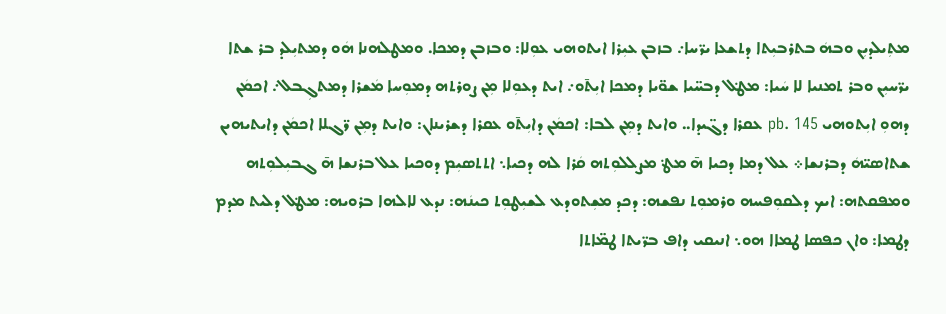ܡܬܼܝܠܕܝܼܢ ܘܒܗܿ ܒܬܪܒܝܼܬܐ ܕܬܫܥܐ ܝܪ̈ܚܐ܇ ܒܙܒܢ ܥܝܼܪܐ ܐܝܬܘܗܝ ܥܘܼܠܐ: ܘܒܙܒܢ ܕܡܟܐ. ܘܡܛܠܗܢܐ ܗܿܘ ܕܡܬܝܼܠܕ ܒܪ ܫܬܐ ܝܪ̈ܚܝܼܢ ܘܒܪ ܬܡܢܝܐ ܠܐ ܚܿܝܐ: ܡܛ݀ܠ ܕܒܚ̈ܝܐ ܫܘ̈ܝܐ ܕܡܟܐ ܐܝܼܬ̄ܘ܇ ܐܝܬ ܕܥܘܼܠܐ ܡܼܢ ܨܘܪܬܗ ܕܡܘܼܚܐ ܡܿܫܪܐ ܕܡܬܓܼܒܠ܇ ܐܟܡܿܢ ܕܗܘܼ ܐܝܼܬܘܗܝ pb. 145 ܥܩܪܐ ܕܓ̈ܝܕܐ.. ܘܐܝܬ ܕܡܼܢ ܠܒܐ: ܐܟܡܿܢ ܕܐܝܼܬ̄ܘ ܥܩܪܐ ܕܫܪܝܢܐܢ: ܘܐܝܬ ܕܡܼܢ ܪ̈ܓܠܐ ܐܟܡܿܢ ܕܐܝܬܝܗܝܢ ܫܬܐܣܝ̈ܗܿ ܕܒܪܢܫܐ܀ ܥܠ ܕܡܐ ܕܟܝܐ ܗ̄ ܡܛ݀ ܡܨܠܠܘܼܬܗ ܩܿܪܐ ܠܗ ܕܟܝܐ܆ ܐܬܬܣܝܼܡ ܕܘܟܝܐ ܥܠ ܒܪܢܫܐ ܗ̄ ܓܒܝܼܠܘܼܬܗ ܘܡܦܩܬܗ: ܐܝܟ ܕܠܩܘܼܦܚܗ ܘܪܡܘܼܬ ܢܦܫܗ: ܕܟܕ ܡܫܼܬܘܕܥ ܠܫܝܼܛܘܼܬ ܟܝܢܿܗ: ܢܕܥ ܠܐܠܗܐ ܒܪܘܝܗ: ܡܛ݀ܠ ܕܠܝܬ ܡܕܡ ܕܛܡܐ: ܘܐܢ ܟܦܣܐ ܛܡܐܐ ܗܘ܆ ܐܢܝܩܝ ܕܐܦ ܒܪ̈ܝܬܐ ܛܡ̈ܐܬܐ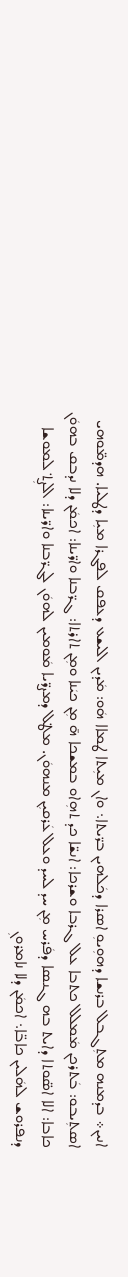ܐܢܝܢ܀ ܒܕܡܢܗ ܡܬܼܓܒܠ ܒܪܢܫܐ ܕܗܘܼܝܘܼ ܐܣܪܐ ܕܟܿܠܗܝܢ ܒܪ̈ܝܬܐ܆ ܘܐܢ ܡܝܼܬܐ ܛܡܐܐ ܗܿܘ: ܡܿܕܝܢ ܐܠܝܫܥ ܕܥܦܩ ܠܦܓܪܐ ܡܝܼܐ ܕܛܠܝܐ. ܗܕܡ̈ܘܗܝ ܐܣܬܼܝܒܘ: ܒܿܬܪܟܢ ܡܿܡܠܠ ܟܬܒܐ ܥܠ ܓܪܒܐ ܘܫܪܟܐ: ܐܢܫ̈ܐ ܟܕ ܬܗܼܐܘ ܒܡܫܟܐ ܗ̄ ܡܼܢ ܟܝܿܢܐ ܘܡܼܢ ܬܐܪܬܐ: ܓܪ̈ܒܢܐ ܘܐܪ̈ܝܢܐ: ܐܟܡܿܢ ܕܠܐ ܢܕܒܩ ܒܗܘܿܢ ܟܐܒܐ: ܐܠܐ ܐܣ̈ܘܬܐ ܕܐܝܬ ܒܗ ܓܢܣܐ ܕܦܿܪܚ ܡܼܢ ܚܕ ܠܚܕ ܘܥܠ ܥܿܪܩܝܼܢ ܡܢܗܘܿܢ. ܡܛ݀ܠ ܕܡܨܪ̈ܝܐ ܡܿܘܡܝܢ ܠܗܘܿܢ ܠܓܪ̈ܒܢܐ ܘܐܪ̈ܝܢܐ: ܐܠܨܼܬ݀ ܠܡܘܫܐ ܕܢܦܪܘܫ ܠܗܿܠܝܢ ܟܐܒ̈ܐ܆ ܐܟܡܿܢ ܕܠܐ ܢܐܡܪܘܢܼ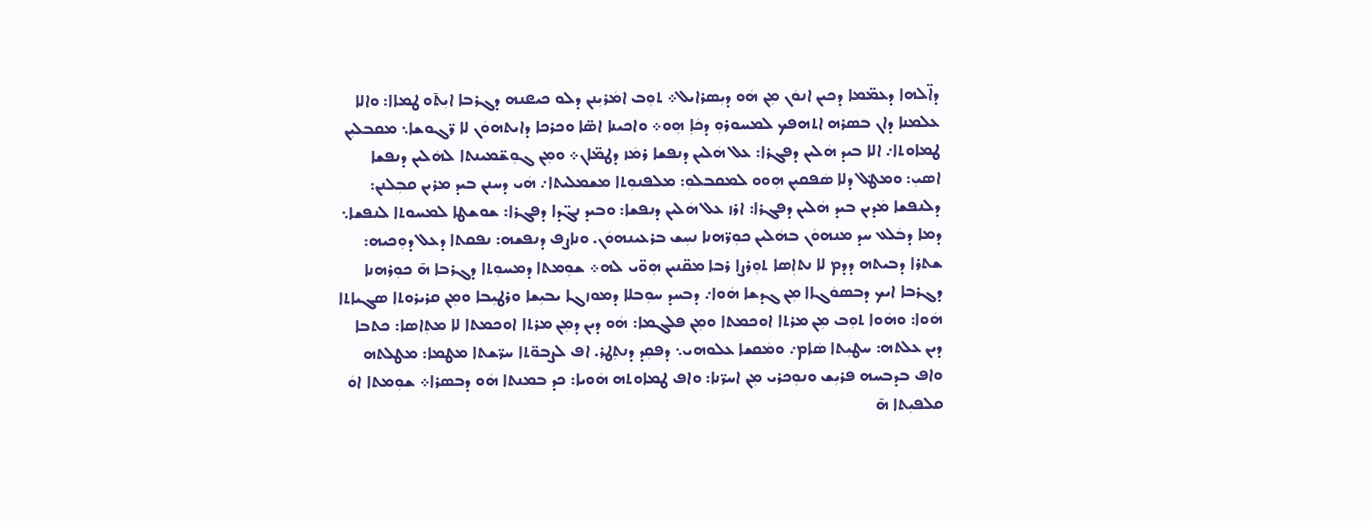ܕܐ̈ܠܗܐ ܕܥܡ̈ܡܐ ܕܟܝܢ ܐܢܘܿܢ ܡܼܢ ܗܿܘ ܕܝܼܣܪܐܝܠ܀ ܬܘܼܒ ܐܡܿܪܝܼܢܢ ܕܠܘ ܟܝܧܢܗ ܕܓܪܒܐ ܐܝܼܬ̄ܘ ܛܡܐܐ: ܘܐܠܐ ܥܠܡܢܐ ܕܐܢ ܒܣܪܗ ܐܬܗܦܟ ܠܡܚܘܪܘܼ ܕܟܿܐܼ ܗܼܘ܀ ܘܐܟܝܢܐ ܐܣ̈ܐ ܘܟܪܟܐ ܕܐܝܬܗܘܿܢ ܠܐ ܪ̈ܓܘܫܐ܆ ܡܩܒܠܝܼܢ ܛܡܐܘܬܐ܇ ܐܠܐ ܒܝܕ ܗܿܠܝܢ ܕܦܓܪܐ: ܥܠ ܗܿܠܝܢ ܕܢܦܫܐ ܪܡܿܙ ܕܛܡ̈ܐܢ܀ ܘܡܼܢ ܓܘܼܫ̈ܡܝܢܬܐ ܠܗܿܠܝܢ ܕܢܦܫܐ ܐܣܝܼ: ܘܡܛ݀ܠ ܕܠܐ ܣܿܦܩܝܼܢ ܗܼܘܘ ܠܡܩܒܠܘܼ: ܡܠܦܢܘܼܬܐ ܡܫܡܠܝܬܐ܇ ܗܿܝ ܕܚܢܢ ܒܝܕ ܡܪܝܢ ܩܒܼܠܢܢ: ܕܠܢܦܫܐ ܡܿܕܝܢ ܒܝܕ ܗܿܠܝܢ ܕܦܓܪܐ: ܐܪܙ ܥܠ ܗܿܠܝܢ ܕܢܦܫܐ: ܘܒܝܕ ܢܓ̈ܕܐ ܕܦܓܪܐ: ܫܘܫܛܐ ܠܡܚܘܬܐ ܠܢܦܫܐ܆ ܕܡܐ ܕܒܿܠܥ ܚܕ ܡܢܗܘܿܢ ܒܗܿܠܝܢ ܟܘܼܪ̈ܗܢܐ ܢܚܼܫ ܒܪܥܝܢܗܘܿܢ. ܘܢܐܨܦ ܕܢܦܫܗ: ܢܦܩܬܐ ܕܥܠ ܕܘܼܟܝܗ: ܫܬܪܐ ܕܒܝܬܗ ܕܕܡ ܠܐ ܢܬܐܼܣܐ ܬܘܼܪܨܐ ܪܒܐ ܡܩ̈ܢܝܢ ܗܼܘ̈ܝ ܠܗ܀ ܫܘܼܡܬܐ ܕܡܚܘܼܬܐ ܕܓܪܒܐ ܗ̄ ܟܘܼܪܗܢܐ ܕܓܪܒܐ ܐܝܟ ܕܒܣܘܿܓܐܐ ܡܼܢ ܓܕܫܐ ܗܿܘܐ܇ ܕܒܚܕ ܚܘܼܒܠܐ ܕܡܘܙܓܐ ܝܒܝܼܫܐ ܘܪܛܝܼܒܐ ܘܡܼܢ ܩܪܝܪܘܬܐ ܣܓܝܐܬܐ ܗܿܘܐ: ܘܗܿܘܐ ܬܘܼܒ ܡܼܢ ܡܪܬܐ ܐܘܟܡܬܐ ܘܡܼܢ ܦܠܓܡܐ: ܗܿܘ ܕܝܢ ܕܡܼܢ ܡܪܬܐ ܐܘܟܡܬܐ ܠܐ ܡܬܼܐܣܐ: ܟܬܒܐ ܕܝܢ ܥܠܬܗ: ܚܛܝܼܬܐ ܣܿܐܡ܇ ܘܡܿܩܫܐ ܥܠܘܗܝ܆ ܕܦܩܼܕ ܕܢܬܼܛܪ. ܐܦ ܠܨܒܘ̈ܬܐ ܚܪ̈ܫܬܐ ܡܛܡܐ: ܡܛܠܬܗ ܘܐܦ ܒܕܒܚܗ ܦܪܝܼܫ ܘܢܘܼܟܪܝ ܡܼܢ ܐܚܪ̈ܢܐ: ܘܐܦ ܛܡܐܘܬܗ ܗܿܘܝܐ: ܟܕ ܒܡܢܬܐ ܗܿܘ ܕܒܣܪܐ܀ ܫܘܼܡܬܐ ܐܘܿ ܩܠܦܝܼܬܐ ܗ̄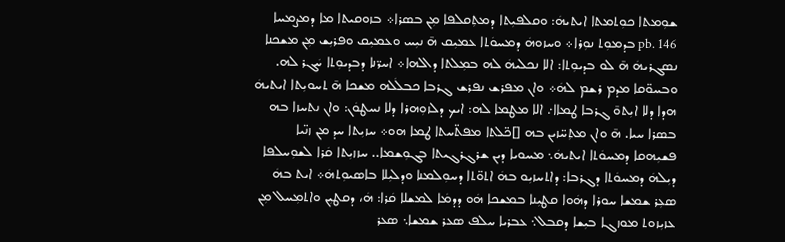ܫܘܼܡܬܐ ܟܘܼܬܡܬܐ ܐܝܬܝܗܿ: ܘܩܠܦܝܼܬܐ ܕܡܬܼܩܠܦܐ ܡܼܢ ܒܣܪܐ܀ ܒܙܘܩܝܬܐ ܡܐ ܕܡܨܡܚܐ pb. 146 ܒܕܡܘܼܬ ܢܘܼܪܐ܀ ܘܚܙܘܗܿ ܕܡܚܘܿܬܐ ܥܡܝܼܩ ܗ̄ ܢܝܼܚ ܘܥܡܝܼܩ ܘܦܪܝܼܫ ܡܼܢ ܡܫܟܢܐ ܢܣܓܪܝܗܿ ܗ̄ ܠܘ ܒܕܝܘܼܬܐ: ܐܠܐ ܢܟܠܝܗܿ ܠܗ ܒܡܼܠܬܐ ܕܐܠܗܐ܀ ܐܚܪ̈ܢܐ ܕܒܕܝܘܼܬܐ ܚܿܓܪ ܠܗ. ܘܒܚܘ̈ܩܐ ܡܕܡ ܪܫܡ ܠܗܿ܀ ܘܐܢ ܡܦܪܫ ܢܦܪܫ ܓܪܒܐ ܟܒܠܿܠܗ ܡܫܟܐ ܗ̄ ܬܚܘܝܼܬܐ ܐܝܬܝܗܿ ܗܕܐ ܕܠܐ ܐܝܼܬܘ̄ ܓܪܒܐ ܛܡܐܐ܇ ܐܠܐ ܡܛܡܐ ܠܗ: ܐܝܟ ܕܠܙܘܼܗܪܐ ܕܠܐ ܢܚܛܘܿܢ: ܘܐܢ ܢܬܚܙܐ ܒܗ ܒܣܪܐ ܚܝܐ. ܗ̄ ܘܐܢ ܡܬܼܚ̈ܙܝܢ ܒܗ []ܟ̈ܠܬܐ ܡܦܬ̈ܚܬܐ ܛܡܐ ܗܘ܀ ܚܙܝܼܬܐ ܚܕ ܡܢ ܙܢ̈ܝܐ ܦܫܝܼܗܩܐ ܕܡܚܘܿܬܐ ܐܝܬܝܗܿ܆ ܡܚܘܝܐ ܕܝܢ ܫܪܓܪܓܝܬܐ ܒܓܘܼܫܡܐ.. ܚܙܙܝܼܬܐ ܩܿܪܐ ܠܫܘܼܚܠܦܐ ܕܝܼܠܗܿ ܕܡܚܘܿܬܐ ܕܓܪܒܐ: ܕܐܬܚܙܝܼܘ ܒܗܿ ܐܬܘ̈ܬܐ ܕܚܘܼܠܡܢܐ ܘܕܠܝܼܠܐ ܒܐܣܝܘܼܬܗܿ܀ ܐܝܬ ܒܗܿ ܣܥܼܪ ܫܡܫܐ ܚܘܪܐ ܕܗܿܘܐ ܩܛܝܼܢܐ ܒܡܫܟܐ ܗܿܘ ܕܕܡܿܐ ܠܡܫܠܐ ܩܿܪܐ: ܗܿ، ܕܩܛܝܼܢ ܘܐܬܡܼܚܠ ܡܼܢ ܥܙܝܼܙܘܬ ܡܘܙܓܐ ܒܝܼܫܐ ܕܩܒܠ܆ ܥܒܪܝܐ ܚܠܦ ܣܥܪ ܫܡܫܐ܆ ܣܥܪ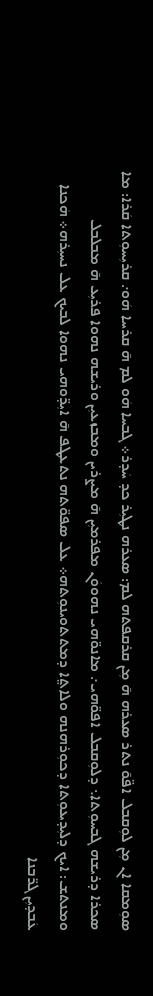ܣܘܼܡܩܐ ܐܢ ܡܼܢ ܠܘܼܩܒܠ ܐܦ̈ܘ̄ ܢܬܪ ܣܥܪܗ ܗ̄ ܡܼܢ ܩܪܩܦܬܗ ܠܡ: ܣܥܪܗ ܢܛܝܼܪ ܟܕ ܚܿܕܪ܀ ܓܒܚܐ ܗܿܘ ܠܡ ܗ̄ ܩܪܚܐ ܗܿܘ܇ ܩܪܝܼܚܘܼܬܐ ܩܿܪܐ: ܡܐ ܣܟܪܐ ܕܪܝܫܗ ܓܒܚܘܼܬܐ܆ ܕܠܘܼܩܒܠ ܐܦܘ̈ܗܝ܇ ܡܐܢܘ̈ܗܝ ܢܗܘܘܿܢ ܡܦܪܡܝܼܢ ܗ̄ ܡܨܪܝܢ ܘܡܒܙܥܝܼܢ ܘܪܝܫܗ ܢܗܘܐ ܦܪܝܼܥ ܗ̄ ܡܒܠܒܠ ܘܡܢܬܫ: ܐܝܟ ܕܠܝܼܕܝܥܘܼܬܐ ܕܟܘܼܪܗܢܗ ܘܠܐܬ݀ܐ ܕܡܬܬܘܝܢܘܼܬܗ܀ ܥܠ ܣܦܘ̈ܬܗ ܢܬܥܛܦ ܗ̄ ܐܝܼܕ̈ܘܗܝ ܢܗܘܐ ܠܒܝܟ ܥܠ ܢܚܝܼܪܗ܀ ܗܿܟܢܐ ܥܿܒܕܝܼܢ ܓܪ̈ܒܢܐ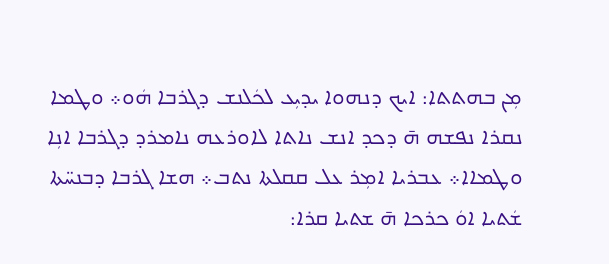ܡܼܢ ܒܗܬܬܐ: ܐܝܟ ܕܢܗܘܐ ܝܕܝܼܥ ܠܟܿܠܢܫ ܕܓܪܒܐ ܗܿܘ܀ ܘܛܡܐ ܢܩܪܐ ܢܦܫܗ ܗ̄ ܕܟܕ ܐܢܫ ܢܐܬܐ ܠܐܘܪܥܗ ܢܐܡܪܕ ܕܓܪܒܐ ܐܢܼܐ ܘܛܡܐܐ܀ ܥܒܪܝܐ ܐܡܼܪ ܥܠ ܩܩܠܬܐ ܢܬܒ܀ ܗܫܐ ܓܪܒܐ ܕܒܢܚ̈ܬܐ ܫܿܬܝܐ ܐܘܿ ܟܪܟܐ ܗ̄ ܫܬܝܐ ܩܪܐ: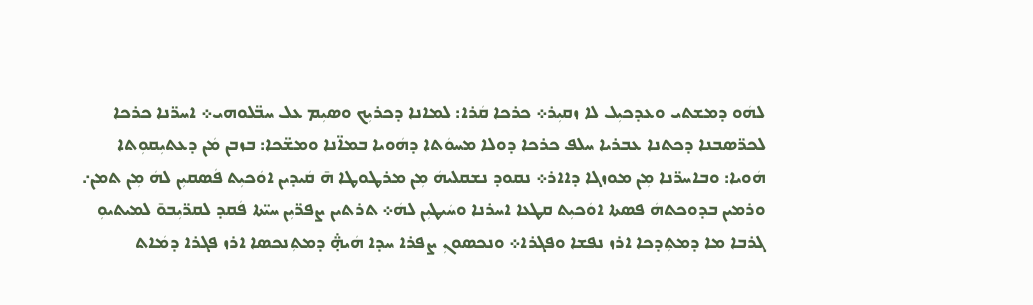ܠܗܿܘ ܕܡܫܬܝ ܘܥܕܟܝܼܠ ܠܐ ܙܩܝܼܪ܀ ܟܪܟܐ ܩܿܪܐ: ܠܡܐܢܐ ܕܟܪܝܼܟ ܘܣܝܼܡ ܥܠ ܚܒ̈ܠܘܗܝ܀ ܐܚܪ̈ܢܐ ܟܪܟܐ ܠܟܪ̈ܣܒܢܐ ܕܟܬܢܐ ܥܒܪܝܐ ܚܠܦ ܟܪܟܐ ܕܘܠܐ ܡܚܘܿܬܐ ܕܗܿܘܝܐ ܒܡܐ̈ܢܐ ܘܡܫ̈ܟܐ: ܒܙܒܢ ܡܿܢ ܕܥܬܝܼܩܘܼܬܐ ܗܿܘܝܐ: ܘܒܐܚܪ̈ܢܐ ܡܼܢ ܡܘܙܓܐ ܕܐܐܪ܀ ܢܩܘܕ ܢܫܩܠܝܗܿ ܡܼܢ ܡܪܛܘܛܐ ܗ̄ ܩܿܝܕܝܢ ܐܘܿܟܝܼܬ ܦܿܣܩܝܼܢ ܠܗܿ ܡܼܢ ܬܡܢ܇ ܘܪܡܝܢ ܒܕܘܟܬܗܿ ܦܣܬܐ ܐܘܿܟܝܼܬ ܩܛܥܐ ܐܚܪܢܐ ܘܚܿܝܛܝܼܢ ܠܗܿ܀ ܬܪܬܝܢ ܨܦܪ̈ܝܼܢ ܚܝ̈ܬܐ ܦܿܩܕ ܠܩܪ̈ܝܼܒܘ̄ ܠܡܝܬܝܘܼ ܓܪܒܐ ܡܐ ܕܡܬܼܕܟܐ ܐܪܙ ܢܦܫܐ ܘܦܓܪܐ܀ ܘܢܟܣܘܢܼ ܨܦܪܐ ܚܕܐ ܗܿܞ ܕܡܬܼܢܟܣܐ ܐܪܙ ܦܓܪܐ ܕܡܿܐܬ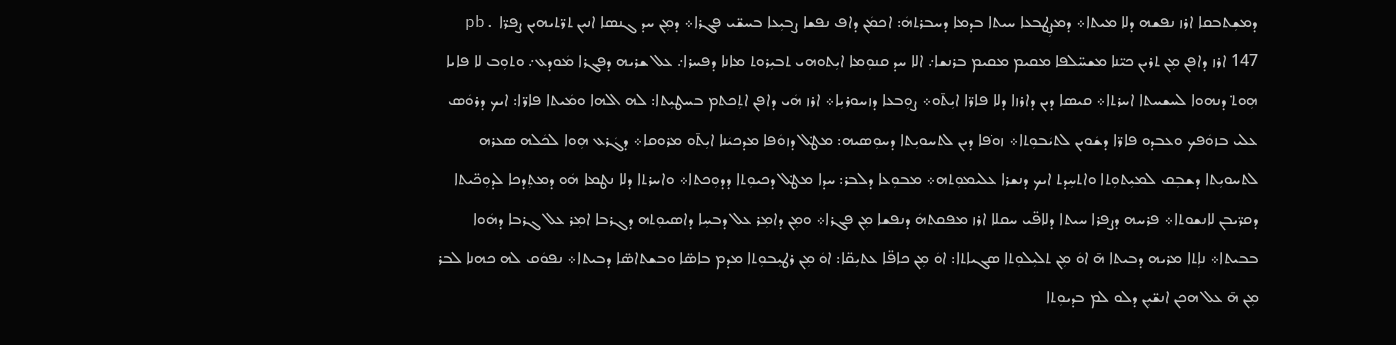ܕܡܫܼܬܒܩܐ ܐܪܙ ܢܦܫܗ ܕܠܐ ܡܝܬܐ܀ ܕܡܨܼܛܒܥܐ ܚܝܬܐ ܒܕܡܐ ܕܚܒܪܬܗܿ: ܐܟܡܿܢ ܕܐܦ ܢܦܫܐ ܨܒܝܼܥܐ ܒܚܫ̈ܝ ܦܓܪܐ܀ ܕܡܼܢ ܚܕ ܓܢܣܐ ܐܢܝܢ ܬܪ̈ܬܝܗܝܢ ܨܦܪ̈ܐ pb. 147 ܐܪܙ ܕܐܦܢ ܡܼܢ ܬܪܝܢ ܟܝ̈ܢܐ ܡܫܚ̈ܠܦܐ ܡܩܝܡ ܡܩܝܡ ܒܪܢܫܐ܇ ܐܠܐ ܚܕ ܩܢܘܼܡܐ ܐܝܼܬܘܗܝ ܬܒܝܼܪܘܬ ܡܐܢܐ ܕܦܚܪܐ܇ ܥܠ ܫܪܝܗ ܕܦܓܪܐ ܡܿܘܕܥ܇ ܘܬܘܼܒ ܠܐ ܦܐܝܐ ܗܼܘܬ݀ ܕܢܗܘܐ ܠܚܫܚܬܐ ܐܚܪܬܐ܀ ܩܝܣܐ ܕܝܢ ܕܐܪܙܐ ܕܠܐ ܦܐܪ̈ܐ ܐܝܼܬ̄ܘ܀ ܨܘܼܒܥܐ ܕܙܚܘܪܝܼܐ܀ ܐܪܙ ܗܿܝ ܕܐܦܢ ܐܬܼܟܬܡ ܒܚܛܝܼܬܐ: ܠܗ ܐܠܗܐ ܘܡܿܝܬܐ ܦܐܪ̈ܐ: ܐܝܟ ܕܪܘܿܣ ܥܠܝ ܒܙܘܿܦܟ ܘܥܒܕܘ ܦܐܪ̈ܐ ܕܫܿܘܝܢ ܠܬܝܿܒܘܼܬܐ܀ ܙܘ݁ܦܐ ܕܝܢ ܠܬܚܘܝܼܬܐ ܕܚܘܼܣܝܗ: ܡܛ݀ܠ ܕܙܘܿܦܐ ܡܕܟܝܿܢܐ ܐܝܼܬ̄ܘ ܡܪܘܩܐ܀ ܕܓܿܪܥ ܗܼܘܐ ܠܟܿܠܗ ܣܥܪܗ ܠܬܚܘܝܼܬܐ ܕܫܒܼܩ ܠܡܝܼܬܘܼܬܐ ܘܐܬܚܼܕܬ ܐܝܟ ܕܢܫܪܐ ܥܠܝܡܘܼܬܗ܀ ܡܒܘܼܥܐ ܕܠܒܪ: ܚܕܐ ܡܛ݀ܠ ܕܟܝܘܼܬܐ ܕܕܘܼܟܬܐ܀ ܘܐܚܪܬܐ ܕܠܐ ܢܛܡܐ ܗܿܘ ܕܡܬܼܕܟܐ ܠܕܘܼܟ̈ܝܬܐ ܕܩܪ̈ܝܒܢ ܠܐܢܫܘܬܐ܀ ܦܪܚܗ ܕܨܦܪܐ ܚܝܬܐ ܕܠܐܦ̈ܝ ܚܩܠܐ ܐܪܙ ܡܦܩܬܗܿ ܕܢܦܫܐ ܡܼܢ ܦܓܪܐ܀ ܘܡܼܢ ܕܐܡܼܪ ܥܠ ܕܒܚܼܐ ܕܐܣܝܘܼܬܗ ܕܓܪܒܐ ܐܡܼܪ ܥܠ ܓܪܒܐ ܕܗܿܘܐ ܒܒܝܬܐ܀ ܢܐܼܬܐ ܡܪܝܗ ܕܒܝܬܐ ܗ̄ ܐܘܿ ܡܼܢ ܬܠܝܼܠܘܼܬܐ ܣܓܝܐܬܐ: ܐܘܿ ܡܼܢ ܟܐܦ̈ܐ ܥܬܝܼܩ̈ܐ: ܐܘܿ ܡܼܢ ܪܛܝܼܒܘܼܬܐ ܡܕܡ ܒܐܣ̈ܐ ܘܒܫܬܐܣ̈ܐ ܕܒܝܬܐ܀ ܢܦܘܿܩ ܠܗ ܟܗܢܐ ܠܒܪ ܡܼܢ ܗ̄ ܥܠ ܗܟܢ ܐܢܫ̈ܝܼܢ ܕܠܘ ܠܡ ܒܕܝܘܼܬܐ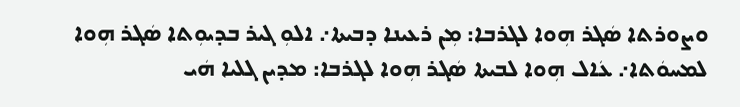ܘܨܘܪܬܐ ܣܿܓܪ ܗܼܘܐ ܠܓܪܒܐ: ܡܼܢ ܪܥܝܢܐ ܕܒܝܬܐ܇ ܐܠܘܼ ܓܝܪ ܒܕܝܘܼܬܐ ܣܿܓܪ ܗܼܘܐ ܠܡܚܘܿܬܐ܇ ܥܿܐܠ ܗܼܘܐ ܠܒܝܬܐ ܣܿܓܪ ܗܼܘܐ ܠܓܪܒܐ: ܡܕܝܢ ܓܠܝܐ ܗܿܝ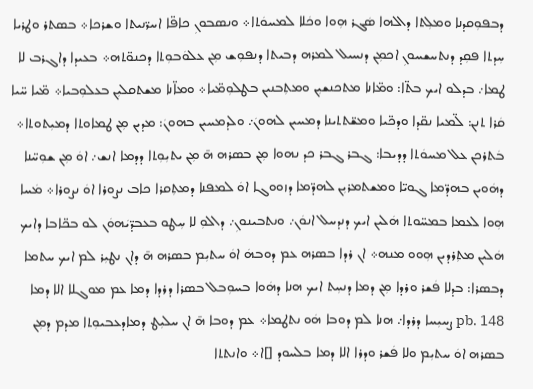ܕܒܦܘܼܩܕܢܐ ܘܡܠܼܬܐ ܕܐܠܗܐ ܣܿܓܪ ܗܼܘܐ ܘܟܿܠܐ ܠܡܚܘܿܬܐ܀ ܘܢܣܒܘܢܼ ܟܐܦ̈ܐ ܐܚܪ̈ܢܝܬܐ ܘܫܪܟܐ܀ ܒܣܬܪ ܘܛܪܝܐ ܚܼܕܬܐ ܦܩܼܕ ܕܢܬܚܫܚܘܢܼ ܐܟܡܼܢ ܕܢܚܝܠ ܠܡܪܗ ܕܒܝܬܐ ܕܢܦܘܼܫ ܡܼܢ ܥܠܘܿܒܘܼܬܐ ܕܟܢܘ̈ܬܗ܀ ܒܥܝܕܐ ܕܐܓܪܒ ܠܐ ܛܡܐ܇ ܒܕܠܘ ܐܝܟ ܒܬ̈ܐ: ܘܡ̈ܐܢܐ ܡܬܟܢܫܝܼܢ ܘܡܬܼܒܢܝܢ ܒܛܠܘܼܡ̈ܝܐ܀ ܘܡܐ̈ܢܐ ܡܫܬܩܠܝܼܢ ܒܥܠܘܼܒܝܐ܀ ܡ̈ܝܐ ܚ̈ܝܐ ܩܿܪܐ ܬܢܢ: ܠ̈ܡܝܐ ܢܩ̈ܕܐ ܘܕܟ̈ܝܐ ܘܡܫ̈ܬܬܝܢܐ ܕܡܚܝܢ ܠܗܘܢܿ܇ ܘܠܕܡܚܝܢ ܒܗܘܢܿ: ܡܕܝܢ ܡܼܢ ܛܡܐܘܬܐ ܕܡܝܼܬܘܬܐ܀ ܒܿܬܪܟܢ ܥܠ ܡܚܘܿܬܐ ܕܕܝܒܐ: ܓܒܪ ܓܒܪ ܟܕ ܢܗܘܐ ܡܼܢ ܒܣܪܗ ܗ̄ ܡܼܢ ܝܬܝܼܘܼܬܐ ܕܕܡܐ ܐܢܫ܇ ܐܘܿ ܡܼܢ ܫܘܼܚ̈ܢܐ ܕܗܿܘܝܢ ܒܗܕ̈ܡܐ ܓܘܝ̈ܐ ܘܡܫܬܡܪܝܼܢ ܠܗܕ̈ܡܐ ܕܙܘܘܓܐ ܐܘܿ ܠܡܦܢܐ ܕܡܬܼܩܪܐ ܟܐܒ ܢܨܘܪܐ ܐܘܿ ܢܨܘܪܐ܀ ܡܿܚܐ ܗܼܘܐ ܠܥܡܐ ܒܡܚ̈ܘܬܐ ܗܿܠܝܢ ܐܝܟ ܕܢܕܚܠ ܐܢܘܿܢ܇ ܘܢܬܒܝܢܘܢܼ܇ ܕܐܠܘܼ ܠܐ ܚܼܛܘ ܒܥܒܕ̈ܝܿܗܘܿܢ ܠܘ ܒܟ̈ܐܒܐ ܕܐܝܟ ܗܿܠܝܢ ܡܬܼܪܕܝܢ ܗܼܘܘ ܡܢܗ܀ ܐܢ ܪܕܐ ܒܣܪܗ ܥܡ ܕܘܒܗܿ ܐܘܿ ܚܬܝܼܡ ܒܣܪܗ ܗ̄ ܕܐܢ ܢܛܝܼܪ ܠܡ ܐܝܟ ܚܬܡܐ ܕܒܣܪܐ: ܒܕܠܐ ܦܿܫܪ ܘܪܕܐ ܡܼܢ ܕܡܐ ܕܢܚܼܬ ܐܝܟ ܗܢܐ ܕܗܿܘܐ ܒܚܘܼܒܠ ܒܣܪܐ ܕܪܕܐ ܕܡܐ ܥܡ ܡܘܓܠܐ ܐܠܐ ܕܡܐ pb. 148 ܨܚܝܼܚܐ ܕܪܕܐ܇ ܗܢܐ ܠܡ ܕܘܒܐ ܗܿܘ ܢܬܛܡܐ܀ ܥܡ ܕܘܒܐ ܗ̄ ܐܢ ܚܠܝܼܛ ܕܡܐܕܥܒܝܘܼܬܐ ܡܕܡ ܕܡܼܢ ܒܣܪܗ ܐܘܿ ܚܬܝܼܡ ܘܠܐ ܦܿܫܪ ܘܕܪܐ ܐܠܐ ܕܡܐ ܒܠܚܘܕ []ܐ܀ ܘܐܢܬܬܐ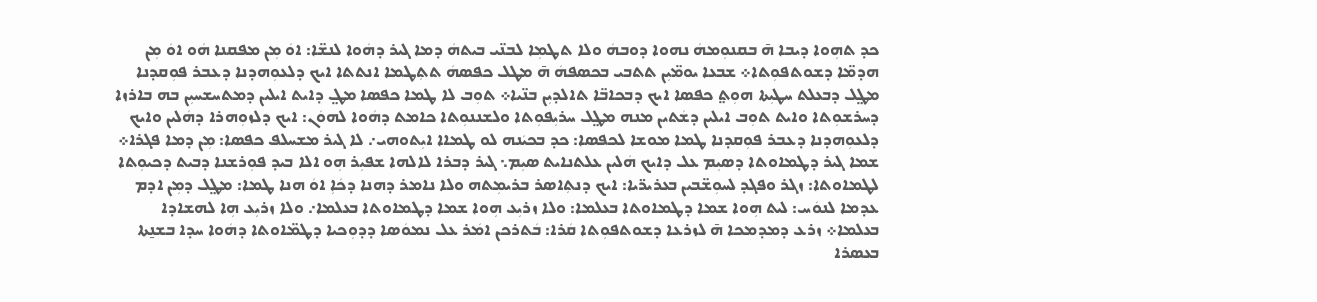ܟܕ ܬܗܼܘܐ ܕܝܒܐ ܗ̄ ܒܩܢܘܼܡܗܿ ܢܗܘܐ ܕܘܒܗܿ ܘܠܐ ܬܛܡܼܐ ܠܒܢ̈ܝ ܒܝܬܗܿ ܕܡܐ ܓܝܪ ܕܗܿܘܐ ܠܢܫ̈ܐ: ܐܘܿ ܡܼܢ ܡܦܩܢܐ ܗܿܘ ܐܘܿ ܡܼܢ ܗܕܡ̈ܐ ܕܫܘܬܦܘܼܬܐ܀ ܫܒܥܐ ܝܘܡ̈ܝܼܢ ܬܬܒܝ ܒܟܣܦܗܿ ܗ̄ ܡܛܠ ܟܦܣܗܿ ܬܬܼܛܡܐ ܐܢܬܬܐ ܐܝܟ ܕܠܥܘܼܗܕܢܐ ܕܥܒܪ ܦܘܼܩܕܢܐ ܡܛ݀ܠ ܕܒܥܠܬ ܚܛܝܼܬܐ ܗܘܼܬ݀ ܟܦܣܐ ܐܝܟ ܕܒܟܐܒ̈ܐ ܬܐܠܕܝܼܢ ܒܢ̈ܝܐ܀ ܬܘܼܒ ܠܐ ܛܡܐ ܟܦܣܐ ܡܛ݀ ܕܐܝܬ ܐܝܠܝܢ ܕܡܬܚܫܚܝܼܢ ܒܗ ܒܐܪܙܐ ܕܚܪܫܘܼܬܐ ܘܐܝܬ ܬܘܼܒ ܐܝܠܝܢ ܕܫܿܬܝܢ ܡܢܗ ܡܛ݀ܠ ܚܪܝܼܦܘܼܬܐ ܘܠܫܢܢܘܼܬܐ ܟܐܡܬ ܕܗܿܘܐ ܠܗܘܿܢ: ܐܝܟ ܕܠܙܘܼܗܪܐ ܕܗܿܠܝܢ ܘܐܝܟ ܕܠܥܘܼܗܕܢܐ ܕܥܒܪ ܦܘܼܩܕܢܐ ܛܡܐ ܡܘܫܐ ܠܟܦܣܐ: ܟܕ ܒܟܝܿܢܗ ܠܘ ܛܡܐܐ ܐܝܼܬܘܗܝ܇ ܠܐ ܓܝܪ ܡܫܚܠܦ ܟܦܣܐ: ܡܼܢ ܕܡܐ ܦܓܪܐ܀ ܫܡܐ ܓܝܪ ܕܛܡܐܘܬܐ ܕܣܝܼܡ ܥܠ ܕܐܝܟ ܗܿܠܝܢ ܥܠܬܢܐܝܬ ܣܝܼܡ܆ ܓܝܪ ܕܒܪܐ ܠܐܠܗܐ ܫܦܝܼܪ ܗܼܘ ܐܠܐ ܒܝܕ ܦܘܼܪܫܢܐ ܕܒܝܬ ܕܟܝܘܼܬܐ ܠܛܡܐܘܬܐ: ܙܓܪ ܘܦܓܕ ܠܚܘܼܫ̈ܒܝܢ ܒܥܪܝܪ̈ܝܐ: ܐܝܟ ܕܢܬܼܐܣܪ ܒܪܝܡܼܬܗ ܘܠܐ ܢܐܡܪ ܕܗܢܐ ܕܟܿܐܼ ܐܘܿ ܗܢܐ ܛܡܐ: ܡܛ݀ܠ ܕܡܼܢ ܐܕܡ ܥܕܡܐ ܠܢܘܿܚ: ܠܝܬ ܗܼܘܐ ܫܡܐ ܕܛܡܐܘܬܐ ܒܥܠܡܐ: ܘܠܐ ܙܪܝܼܥ ܗܼܘܐ ܫܡܐ ܕܛܡܐܘܬܐ ܒܥܠܡܐ܇ ܘܠܐ ܙܪܝܼܥ ܗܼܐ ܠܗܫܐܕܐ ܒܥܠܡܐ܀ ܙܪܥ ܕܡܕܡܟܐ ܗ̄ ܠܙܪܥܐ ܕܫܘܬܦܘܼܬܐ ܩܿܪܐ: ܒܿܬܪܟܢ ܐܡܿܪ ܥܠ ܢܡܘܿܣܐ ܕܕܘܼܟܝܐ ܕܛܡ̈ܐܘܬܐ ܕܗܿܘܐ ܚܕܐ ܒܫܢ̱ܬܐ ܒܥܣܪܐ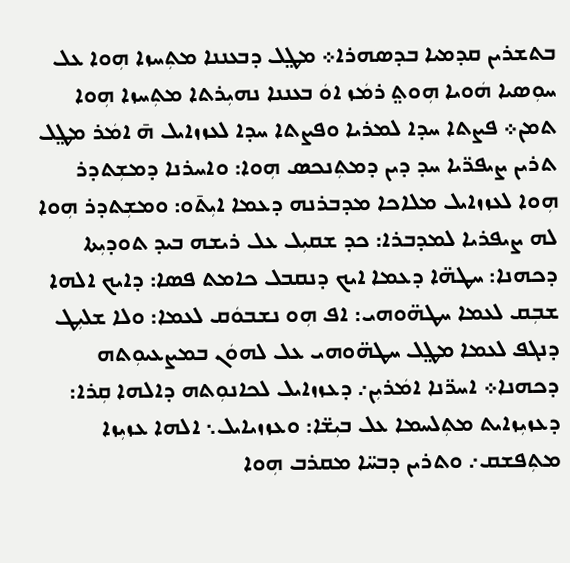ܒܬܫܪܝܢ ܩܕܡܝܐ ܒܕܣܗܪܐ܀ ܡܛ݀ܠ ܕܒܥܢܢܐ ܡܬܼܚܙܐ ܗܼܘܐ ܥܠ ܚܘܼܣܝܐ ܗܿܘܝܐ ܗܼܘܬ݀ ܪܡܿܙ ܐܘܿ ܒܥܢܢܐ ܢܗܝܼܪܬܐ ܡܬܼܚܙܐ ܗܼܘܐ ܬܡܢ܀ ܦܨܬܐ ܚܕܐ ܠܡܪܝܐ ܘܦܨܬܐ ܚܕܐ ܠܥܙܙܐܝܠ ܗ̄ ܐܡܿܪ ܡܛ݀ܠ ܬܪܝܢ ܨܝܦܪ̈ܝܐ ܚܕ ܕܝܢ ܕܡܬܼܢܟܣ ܗܼܘܐ: ܘܐܚܪܢܐ ܕܡܫܼܬܕܪ ܗܼܘܐ ܠܥܙܙܐܝܠ ܡܠܐܟܐ ܡܕܒܪܢܗ ܕܥܡܐ ܐܝܼܬ̄ܘ: ܘܡܫܼܬܕܪ ܗܼܘܐ ܠܗ ܨܝܦܪܝܐ ܠܡܕܒܪܐ: ܟܕ ܫܩܝܼܠ ܥܠ ܪܝܫܗ ܒܝܕ ܬܘܕܝܼܬܐ ܕܟܗܢܐ: ܚܛܗ̈ܐ ܕܥܡܐ ܐܝܟ ܕܢܩܒܠ ܟܐܡܬ ܦܣܐ: ܕܐܝܟ ܐܠܗܐ ܫܒܼܩ ܠܥܡܐ ܚܛܗ̈ܘܗܝ: ܐܦ ܗܼܘ ܢܫܒܘܿܩ ܠܥܡܐ: ܘܠܐ ܫܠܝܼܛ ܕܢܓܦ ܠܥܡܐ ܡܛ݀ܠ ܚܛܗ̈ܘܗܝ ܥܠ ܠܗܘܿܢ ܒܡܨܥܝܘܼܬܗ ܕܟܗܢܐ܀ ܐܚܪ̈ܢܐ ܐܡܿܪܝܼܢ܇ ܕܥܙܙܐܝܠ ܠܟܐܢܘܼܬܗ ܕܐܠܗܐ ܩܼܪܐ: ܕܥܙܝܼܙܐܝܬ ܡܬܼܠܚܡܐ ܥܠ ܒܝܼܫ̈ܐ: ܘܥܙܙܝܐܝܠ܆ ܐܠܗܐ ܥܙܝܼܙܐ ܡܬܼܦܫܩ܇ ܘܬܪܝܢ ܕܒܚ̈ܐ ܡܩܪܒ ܗܼܘܐ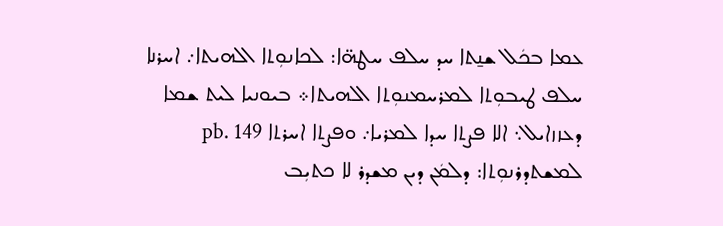ܥܡܐ ܒܟܿܠ ܫܢ̱ܬܐ ܚܕ ܚܠܦ ܚܛܗ̈ܐ: ܠܟܐܢܘܼܬܐ ܐܠܗܝܬܐ܇ ܐܚܪܢܐ ܚܠܦ ܛܝܒܘܼܬܐ ܠܡܪܚܡܢܘܼܬܐ ܐܠܗܝܬܐ܀ ܒܝܘܢܝܐ ܠܝܬ ܫܡܐ ܕܥܙܙܐܝܠ܆ ܐܠܐ ܦܨܬܐ ܚܕܐ ܠܡܪܝܐ܇ ܘܦܨܬܐ ܐܚܪܬܐ pb. 149 ܠܡܫܬܕܪܢܘܼܬܐ: ܕܠܡܿܢ ܕܝܢ ܡܫܕܪ ܠܐ ܟܬܝܼܒ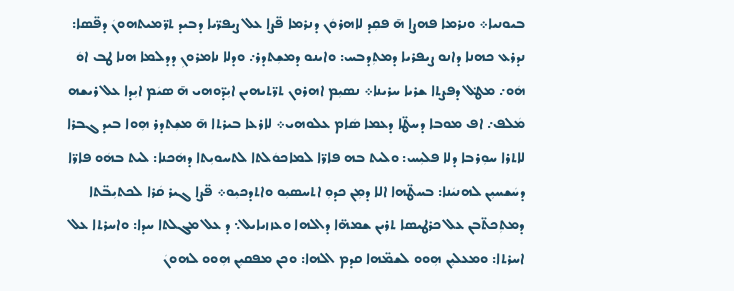ܒܝܘܢܝܐ܀ ܘܢܪܡܐ ܦܗܨܐ ܗ̄ ܦܩܼܕ ܠܐܗܪܘܿܢ ܕܢܪܡܐ ܦ̈ܨܐ ܥܠ ܨܝܦܪ̈ܝܐ ܕܒܝܕ ܬܪ̈ܡܝܬܗܘܢܿ ܕܦ̈ܣܐ: ܢܕܪܥ ܟܗܢܐ ܕܐܢܘ ܨܝܦܪܝܐ ܕܡܬܼܕܒܚ: ܘܐܝܢܘ ܕܡܫܼܬܕܪ܇ ܘܕܠܐ ܢܐܡܪܘܢܼ ܕܕܠܡܐ ܗܢܐ ܛܒ ܐܘܿ ܗܿܘ܇ ܡܛ݀ܠ ܕܦܨܬܐ ܫܪܝܐ ܚܪܝܢܐ܀ ܢܣܝܼܡ ܐܗܪܘܢ ܬܪ̈ܬܝܗܝܢ ܐܝܼܕ̈ܘܗܝ ܗ̄ ܣܝܿܡ ܐܝܼܕܐ ܥܠ ܪܝܫܗ ܡܿܠܦ܇ ܐܦ ܡܘܒܐ ܕܚܛ̈ܐ ܕܥܡܐ ܣܿܐܡ ܥܠܘܗܝ܀ ܠܐܪܥܐ ܒܝܪܬܐ ܗ̄ ܡܫܼܬܕܪ ܗܼܘܐ ܒܝܕ ܓܒܪܐ ܠܐܬܪܐ ܚܘܼܪܒܐ ܕܠܐ ܦܠܝܼܚ: ܘܠܝܬ ܒܗ ܦܐܪ̈ܐ ܠܡܐܟܘܿܠܬܐ ܠܬܚܘܝܼܬܐ ܕܗܿܟܢܐ: ܠܝܬ ܒܗܿܘ ܦܐܪ̈ܐ ܕܚܿܫܚܝܼܢ ܠܗܢܝܿܢܐ: ܒܚܛ̈ܗܐ ܐܠܐ ܕܡܼܢ ܟܕܘܼ ܐܬܚܣܝܼܘ ܘܐܬܕܟܝܼܘ܀ ܦ̈ܨܐ ܓܝܪ ܩܿܪܐ ܠܟܬܝܼܒ̈ܬܐ ܕܡܬܼܟܬ̈ܒܢ ܥܠ ܟܪܛܝܣܐ ܬܪܝܢ ܫܡܗ̈ܐ ܕܐܠܗܐ ܘܥܙܙܝܐܝܠ܆ ܕ ܥܠ ܡܓܠܬܐ ܚܕܐ: ܘܐܚܪܬܐ ܥܠ ܐܚܪܬܐ: ܘܡܥܠܝܼܢ ܗܼܘܘ ܠܫܡ̈ܗܐ ܩܕܡ ܐܠܗܐ: ܘܟܢ ܡܦܩܝܼܢ ܗܼܘܘ ܠܗܘܢܿ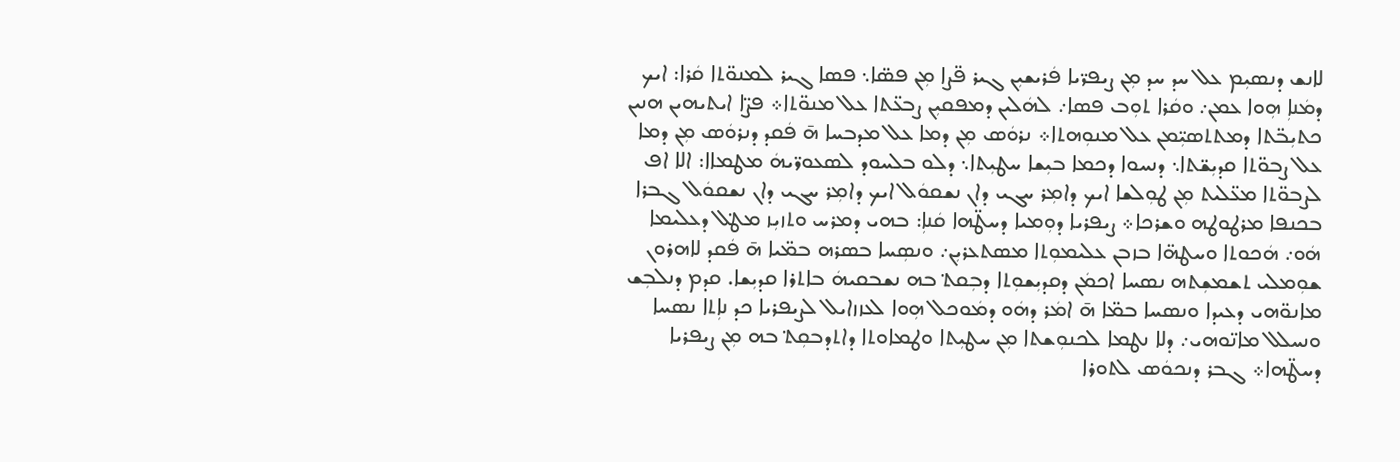ܠܐܢܫ ܕܢܣܝܼܡ ܥܠ ܚܕ ܚܕ ܡܼܢ ܨܝܦܪ̈ܝܐ ܦܿܪܝܫܝܼܢ ܓܝܪ ܦ̈ܨܐ ܡܼܢ ܦܣ̈ܐ܆ ܦܣܐ ܓܝܪ ܠܡܢܘ̈ܬܐ ܩܿܪܐ: ܐܝܟ ܕܡܿܢܐܼ ܗܼܘܐ ܥܡܢ܇ ܘܩܿܪܐ ܬܘܼܒ ܦܣܐ܇ ܠܗܿܠܝܢ ܕܡܦܩܝܼܢ ܨܒܥ̈ܬܐ ܥܠ ܡܢܘ̈ܬܐ܀ ܦܨ̈ܐ ܐܝܬܝܗܝܢ ܗܢܝܢ ܟܬܝܼܒ̈ܬܐ ܕܡܬܬܣܝܼ̈ܡܢ ܥܠ ܡܢܘܼܗܬܐ܀ ܢܪܘܿܣ ܡܼܢ ܕܡܐ ܥܠ ܡܕܒܚܐ ܗ̄ ܦܿܩܕ ܕܢܪܘܿܣ ܡܼܢ ܕܡܐ ܥܠ ܨܒܘ̈ܬܐ ܩܕܝܼܫ̈ܬܐ܆ ܕܢܚܘܐ ܕܟܡܐ ܒܝܼܫܐ ܚܛܝܼܬܐ܆ ܕܠܘ ܒܠܚܘܕ ܠܣܥܘܪ̈ܝܗܿ ܡܛܡܐܐ: ܐܠܐ ܐܦ ܠܨܒܘ̈ܬܐ ܡܥ̈ܠܝܬ ܡܼܢ ܛܘܼܠܫܐ ܐܝܟ ܕܐܡܼܪ ܚܓܝ ܕܐܢ ܢܫܩܘܿܠ ܐܝܟ ܕܐܡܼܪ ܚܓܝ ܕܐܢ ܢܫܩܘܿܠ ܓܒܪܐ ܒܟܢܦܐ ܡܪܛܘܛܗ ܘܫܪܟܐ܀ ܨܝܦܪܝܐ ܕܘܼܡܝܐ ܕܚܛ̈ܗܐ ܩܿܢܐܼ: ܒܗܝ ܕܡܪܚ ܘܬܙܝܼܙ ܡܛ݀ܠ ܕܥܠܝܡܐ ܗܿܘ܇ ܗܿܟܘܬܐ ܘܚܛܗ̈ܐ ܒܙܒܢ ܥܠܝܡܘܼܬܐ ܡܣܬܥܪܝܼܢ܇ ܘܢܣܼܚܐ ܒܣܪܗ ܒܡ̈ܝܐ ܗ̄ ܦܿܩܕ ܠܐܗܪܘܢ ܫܘܼܡܠܝ ܬܫܡܫܼܬܗ ܢܣܚܐ ܐܟܡܿܢ ܕܩܕܝܼܫܘܼܬܐ ܕܒܼܩܬ݀ ܒܗ ܢܫܒܩܝܗܿ ܒܐܬܪܐ ܩܕܝܼܫܐ. ܩܕܡ ܕܢܠܒܼܫ ܡܐܢܘ̈ܗܝ ܕܥܝܕܐ ܘܢܣܚܐ ܒܡ̈ܐ ܗ̄ ܐܡܿܪ ܕܗܿܘ ܕܡܿܘܟܠ ܗܼܘܐ ܠܥܙܙܐܝܠ ܠܨܝܦܪܝܐ ܟܕ ܢܐܼܬܐ ܢܣܚܐ ܘܢܚܠܠ ܡܐܢ̈ܘܗܝ܇ ܕܠܐ ܢܛܡܐ ܠܟܢܘܼܫܬܐ ܡܼܢ ܚܛܝܼܬܐ ܘܛܡܐܘܬܐ ܕܐܬܕܒܩܼܬ݀ ܒܗ ܡܼܢ ܨܝܦܪܝܐ ܕܚܛ̈ܗܐ܀ ܓܒܪ ܕܢܟܘܿܣ ܠܬܘܪܐ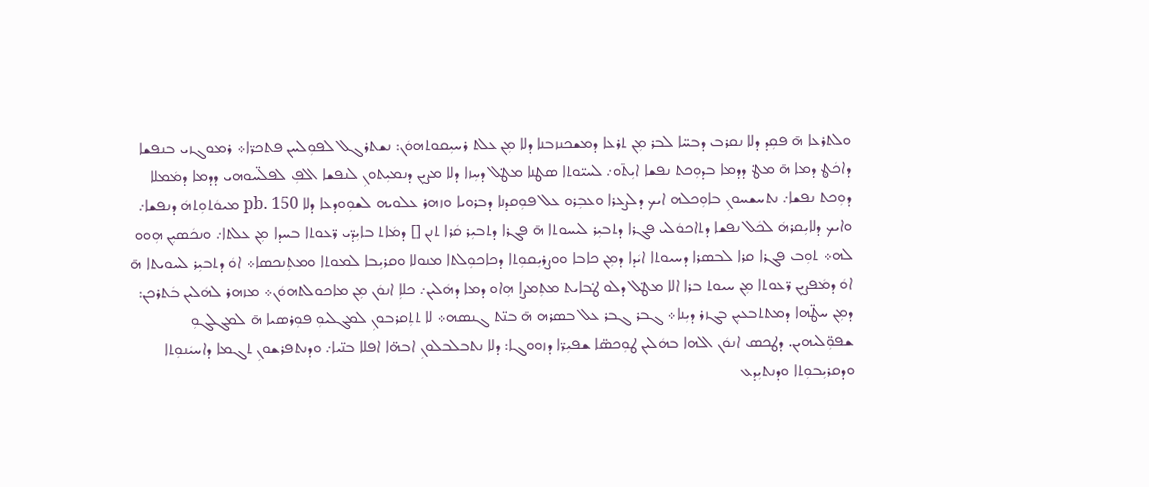ܘܠܬܪܥܐ ܗ̄ ܦܩܼܕ ܕܠܐ ܢܩܪܒ ܕܒܚ̈ܐ ܠܒܪ ܡܼܢ ܬܪܥܐ ܕܡܫܟܢܙܒܢܐ ܕܠܐ ܡܼܢ ܥܠܬ ܪܚܝܼܩܘܬܗܘܿܢ: ܢܫܬܪܓܠ ܠܦܘܼܠܚܢ ܦܬܟܪ̈ܐ܀ ܪܡܘܓܙܝ ܒܢܦܫܐ ܕܐܟܿܜ ܕܡܐ ܗ̄ ܡܛ݀ ܕܕܡܐ ܒܕܘܼܟܬ ܢܦܫܐ ܐܝܼܬ̄ܘ܇ ܠܚܝ̈ܘܬܐ ܣܛܢܐ ܡܛ݀ܠ ܕܚܼܙܐ ܕܠܐ ܡܨܝܢ ܕܢܡܝܼܬܘܢܼ ܠܢܦܫܐ ܐܠܦܼ ܠܦܠ̈ܚܘܗܝ ܕܕܡܐ ܕܡܿܡܠܐ ܕܘܼܟܬ ܢܦܫܐ܇ ܢܬܚܫܚܘܢܼ ܒܐܘܼܟܠܗ ܐܝܟ ܕܠܨܥܪܐ ܘܥܒܼܪܘ ܥܠ ܦܘܼܩܕܢܐ ܕܒܪܘܝܐ ܘܙܗܪ ܥܠܘܝܗ ܠܫܘܼܘܕܥܐ ܕܠܐ pb. 150 ܡܝܘܿܬܘܼܬܗܿ ܕܢܦܫܐ܇ ܘܐܝܟ ܕܠܐܝܼܩܪܗܿ ܠܟܿܠ ܢܦܫܐ ܕܬܐܟܘܿܠܝ ܦܓܪܐ ܕܬܒܝܼܪ ܠܝܚܘܬܐ ܗ̄ ܦܓܪܐ ܕܬܒܝܼܪ ܩܿܪܐ ܬܢܢ [] ܕܡܿܐܬ ܒܐܝܼܕ̈ܝ ܪ̈ܥܘܬܐ ܒܚܕܐ ܡܼܢ ܥܠܬܐ܇ ܘܢܟܿܣܝܼܢ ܗܼܘܘ ܠܗ܀ ܬܘܼܒ ܦܓܪܐ ܩܪܐ ܠܒܣܪܐ ܕܚܝܘܬܐ ܐܝܿܕܐ ܕܡܼܢ ܟܐܒܐ ܘܘܨܪܝܼܩܘܼܬܐ ܕܟܐܟܘܼܠܬܐ ܡܢܘܠܐ ܘܩܪܝܼܒܐ ܠܡܘܬܐ ܘܡܬܼܢܟܣܐ܀ ܐܘܿ ܕܬܒܝܼܪ ܠܚܘܝܬܐ ܗ̄ ܐܘܿ ܕܡܿܦܨܝܢ ܪ̈ܥܘܬܐ ܡܼܢ ܚܝܘܬ ܒܪܐ ܐܠܐ ܡܛ݀ܠ ܕܠܘ ܛ݀ܒܐܝܬ ܡܬܼܡܨܐ ܗܼܐܘ ܕܡܐ ܕܗܿܠܝܢ܇ ܟܠܐܼ ܐܢܘܿܢ ܡܼܢ ܡܐܟܘܠܬܗܘܿܢ܀ ܡܙܗܪ ܠܗܿܠܝܢ ܒܿܬܪܟܢ: ܕܡܼܢ ܚܛ̈ܗܐ ܕܡܬܬܒܥܝܼܢ ܒܓܙܪ ܕܝܼܢܐ܀ ܓܒܪ ܓܒܪ ܥܠ ܒܣܪܗ ܗ̄ ܒܢ̈ܬ ܓܢܣܗ܀ ܠܐ ܬܬܼܩܪܒܘܢܼ ܠܡܓܠܝܘܼ ܦܘܼܪܣܝܐ ܗ̄ ܠܡܓܠܓܘܼ ܫܦܘܼ̈ܠܝܗܝܢ. ܕܛܟܣ ܐܢܘܿܢ ܐܠܗܐ ܒܗܿܠܝܢ ܛܘܼܟܣ̈ܐ ܫܦܝܼܪ̈ܐ ܕܙܘܘܓܐ: ܕܠܐ ܢܬܒܠܒܠܘܢܼ ܐܒܗ̈ܐ ܐܦܠܐ ܒܢ̈ܝܐ܇ ܘܕܢܬܦܪܫܘܢܼ ܬܓܡܐ ܕܐܚܝܿܢܘܼܬܐ ܘܕܩܪܝܼܒܘܼܬܐ ܘܕܢܬܝܼܕܥ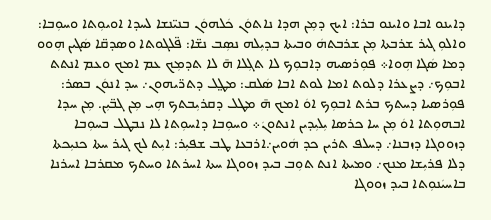ܕܐܝܢܘ ܐܒܐ ܘܐܝܢܘ ܒܪܐ: ܐܝܟ ܕܡܼܢ ܗܕܐ ܢܐܬܘܿܢ ܟܿܠܗܘܿܢ ܒܢܝ̈ܢܫܐ ܠܚܕܐ ܐܘܝܘܼܬܐ ܘܚܘܼܒܐ: ܘܐܠܘܼ ܓܝܪ ܫܪܒܬܐ ܡܼܢ ܫܪܒܬܗܿ ܘܒܝܬܐ ܒܕܝܼܠܗ ܢܣܼܒ ܢܫ̈ܐ: ܦ̈ܠܓܘܬܐ ܘܣܕܩ̈ܐ ܣܿܓܝܢ ܗܼܘܘ ܕܡܐ ܣܿܓܐ ܗܼܘܐ܀ ܦܘܼܪܣܝܗ ܕܐܒܘܼܟ ܠܐ ܬܓܼܠܐ ܗ̄ ܠܐ ܬܕܡܼܟ ܥܡ ܐܡܟ ܘܥܡ ܐܢܬܬ ܐܒܘܼܟ܇ ܕܨܥܪܐ ܕܠܘܬ ܐܡܐ ܠܘܬ ܐܒܐ ܣܿܠܩ: ܡܛ݀ܠ ܕܬܪ̈ܝܗܘܢ܇ ܚܕ ܐܢܘܿܢ ܒܣܪ: ܦܘܼܪܣܝܐ ܕܚܬܟ ܒܪܬ ܐܒܘܼܟ ܐܘܿ ܐܡܟ ܗ̄ ܡܛܠ ܕܩܪܝܼܒܬܟ ܗܼܝ ܡܼܢ ܓܒ̈ܝܼܢ. ܡܼܢ ܚܕܐ ܐܒܗܘܼܬܐ ܐܘܿ ܡܼܢ ܚܐ ܟܪܣܐ ܝܼܠܝܼܕܝܢ ܐܢܬܘܢܿ܀ ܘܚܘܼܒܐ ܕܐܚܘܼܬܐ ܠܐ ܢܒܛܠ ܒܚܘܼܒܐ ܕܙܘܘܓܐ ܕܙܒܢܐ܇ ܕܚܠܦ ܬܪܝܢ ܟܕ ܗܿܘܝܢ܇ܐܪܒܥܐ ܛܒ ܫܦܝܼܪ: ܐܝܼܬ ܠܟ ܓܝܪ ܚܬܐ ܟܢܝܼܟܬܐ ܕܠܐ ܦܪܝܼܫܐ ܡܢܟ܇ ܘܡܝܬܐ ܐܢܬ ܬܘܼܒ ܒܝܕ ܙܘܘܓܐ ܚܬܐ ܐܚܪܬܐ ܘܚܬܟ ܡܩܪܒܐ ܐܚܪܢܐ ܒܐܚܝܿܢܘܼܬܐ ܒܝܕ ܙܘܘܓܐ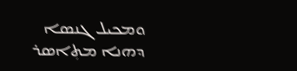ܘܡܟܝܠ ܓܢܣܐ ܕܗܢܐ ܡܬܼܐܣܪ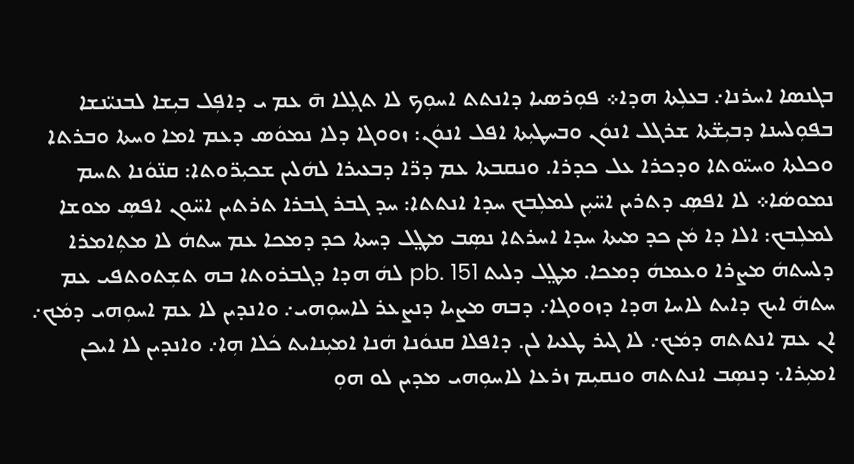ܒܓܢܣܐ ܐܚܪܢܐ܇ ܒܥܠܼܬܐ ܗܕܐ܀ ܦܘܼܪܣܝܐ ܕܐܢܬܬ ܐܚܘܼܟ ܠܐ ܬܓܼܠܐ ܗ̄ ܥܡ ܝ ܕܐܦܼܠ ܒܝܼܫܐ ܠܒܢܝ̈ܢܫܐ ܒܦܘܼܠܚܢܐ ܕܒܝܼܫ̈ܬܐ ܫܪܓܠ ܐܢܘܿܢ ܘܒܚܛܝܼܬܐ ܐܦܠ ܐܢܘܿܢ: ܙܘܘܓܐ ܕܠܐ ܢܡܘܿܣ ܕܥܡ ܐܡܐ ܘܚܬܐ ܘܒܪܬܐ ܘܟܠܬܐ ܘܚܝ̈ܘܬܐ ܘܕܟܪܐ ܥܠ ܟܕܪܐ. ܘܢܩܒܬܐ ܥܡ ܕܪ̈ܐ ܕܒܥܝܪܐ ܠܗܿܠܝܢ ܫܟܝܼܪ̈ܘܬܐ: ܩܢ̈ܘܿܢܐ ܬܚܡ ܢܡܘܣܿܐ܀ ܠܐ ܐܦܣܼ ܕܬܪܝܢ ܐܚ̈ܝܼܢ ܠܡܠܼܒܟ ܚܕܐ ܐܢܬܬܐ: ܚܕ ܓܒܪ ܓܒܪܐ ܬܪܬܝܢ ܐܚ̈ܘܢ ܐܦܣܼ ܡܘܫܐ ܠܡܠܼܒܟ: ܐܠܐ ܕܐ ܡܿܢ ܟܕ ܡܝܬܐ ܚܕܐ ܐܚܪܬܐ ܢܣܼܒ ܡܛ݀ܠ ܕܚܬܐ ܟܕ ܕܡܟܐ ܥܡ ܚܬܗܿ ܠܐ ܡܬܼܐܡܪܐ ܕܠܚܬܗܿ ܡܨܪܐ ܘܥܡܗܿ ܕܡܟܐ. ܡܛ݀ܠ ܕܠܝܬ pb. 151 ܠܗܿ ܗܕܐ ܕܓܒܪܘܬܐ ܒܗ ܬܫܼܬܘܬܦܝ ܥܡ ܚܬܗܿ ܐܝܟ ܕܐܝܬ ܠܐܚܐ ܗܕܐ ܕܙܘܘܓܐ܇ ܕܒܗ ܡܨܝܐ ܕܢܨܥܪ ܠܐܚܘܼܗܝ܇ ܘܐܢܕܝܢ ܠܐ ܥܡ ܐܚܘܼܗܝ ܕܡܿܟ܇ ܐܢ ܥܡ ܐܢܬܬܗ ܕܡܿܟ܇ ܠܐ ܓܝܪ ܛܥܝܐ ܠܢ. ܕܐܦܠܐ ܩܢܘܿܢܐ ܗܿܢܐ ܐܡܝܼܢܐܝܬ ܟܿܠܐ ܗܼܐ܇ ܘܐܢܕܝܢ ܠܐ ܐܝܟܢ ܐܡܝܼܪܐ܆ ܕܢܣܼܒ ܐܢܬܬܗ ܘܢܩܝܼܡ ܙܪܥܐ ܠܐܚܘܼܗܝ ܡܕܝܢ ܠܘ ܗܘܼ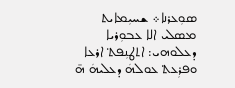ܣܘܼܥܪܢܐ܀ ܫܚܝܼܡܐܝܬ ܡܣܠܝ ܐܠܐ ܥܒܘܼܪܝܐ ܕܥܠܘܗܝ: ܐܬܛܢܼܦܬ݀ ܐܪܥܐ ܘܦܪܼܥܬ݀ ܥܘܠܗܿ ܕܥܠܝܗܿ ܗ̄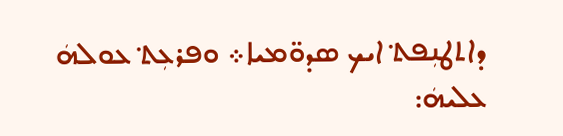ܕܐܬܛܢܼܦܬ݀ ܐܝܟ ܣܕܘ̈ܡܝܐ܀ ܘܦܪܥܼܬ݀ ܥܘܠܗܿ ܥܠܝܗܿ: